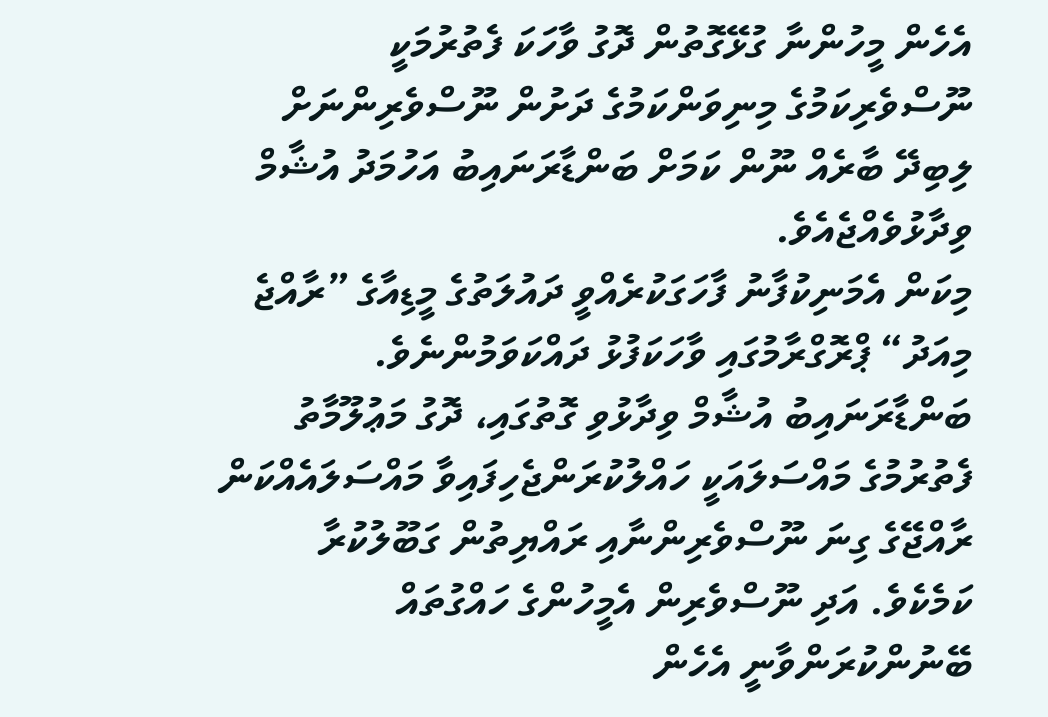އެހެން މީހުންނާ ގުޅޭގޮތުން ދޮގު ވާހަކަ ފެތުރުމަކީ ނޫސްވެރިކަމުގެ މިނިވަންކަމުގެ ދަށުން ނޫސްވެރިންނަށް ލިބިދޭ ބާރެއް ނޫން ކަމަށް ބަންޑާރަނައިބު އަހުމަދު އުޝާމް ވިދާޅުވެއްޖެއެވެ.
މިކަން އެމަނިކުފާނު ފާހަގަކުރެއްވީ ދައުލަތުގެ މީޑިއާގެ ”ރާއްޖެ މިއަދު“ ޕްރޮގްރާމުގައި ވާހަކަފުޅު ދައްކަވަމުންނެވެ.
ބަންޑާރަނައިބު އުޝާމް ވިދާޅުވި ގޮތުގައި، ދޮގު މަޢުލޫމާތު ފެތުރުމުގެ މައްސަލައަކީ ހައްލުކުރަންޖެހިފައިވާ މައްސަލައެއްކަން ރާއްޖޭގެ ގިނަ ނޫސްވެރިންނާއި ރައްޔިތުން ގަބޫލުކުރާ ކަމެކެވެ. އަދި ނޫސްވެރިން އެމީހުންގެ ހައްގުތައް ބޭނުންކުރަންވާނީ އެހެން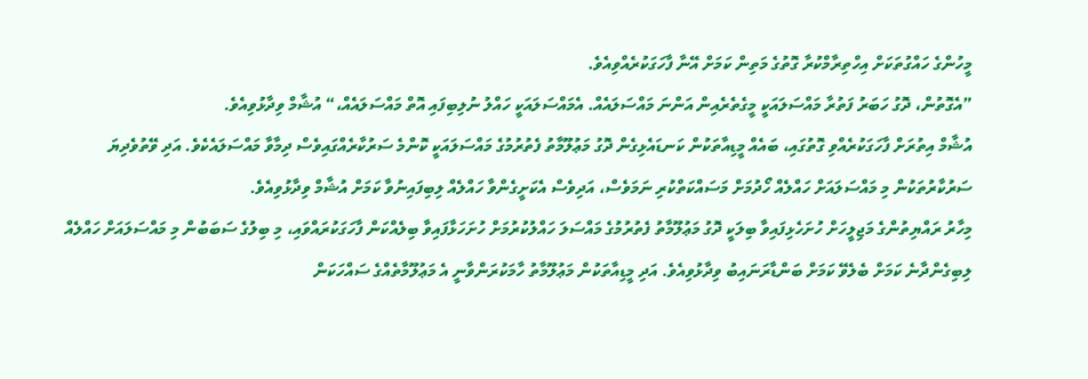މީހުންގެ ހައްގުތަކަށް އިހްތިރާމްކުރާ ގޮތުގެ މަތިން ކަމަށް އޭނާ ފާހަގަކުރެއްވިއެވެ.
”އެގޮތުން، ދޮގު ހަބަރު ފަތުރާ މައްސަލައަކީ މީގެތެރެއިން އަންނަ މައްސަލައެއް. އެމައްސަލައަކީ ހައްލު ނުލިބިފައި އޮތް މައްސަލައެއް،“ އުޝާމް ވިދާޅުވިއެވެ.
އުޝާމް އިތުރަށް ފާހަގަކުރެއްވި ގޮތުގައި، ބައެއް މީޑިއާތަކުން ކަނޑައެޅިގެން ދޮގު މަޢުލޫމާތު ފެތުރުމުގެ މައްސަލައަކީ ކޮންމެ ސަރުކާރެއްގައިވެސް ދިމާވާ މައްސަލައެކެވެ. އަދި ވޭތުވެދިޔަ ސަރުކާރުތަކުން މި މައްސަލައަށް ހައްލެއް ހޯދުމަށް މަސައްކަތްކުރި ނަމަވެސް، އަދިވެސް އެކަށީގެންވާ ހައްލެއް ލިބިފައިނުވާ ކަމަށް އުޝާމް ވިދާޅުވިއެވެ.
މިހާރު ރައްޔިތުންގެ މަޖިލީހަށް ހުށަހެޅިފައިވާ ބިލަކީ ދޮގު މަޢުލޫމާތު ފެތުރުމުގެ މައްސަލަ ހައްލުކުރުމަށް ހުށަހަޅާފައިވާ ބިލެއްކަން ފާހަގަކުރައްވައި، މި ބިލުގެ ސަބަބުން މި މައްސަލައަށް ހައްލެއް ލިބިގެންދާނެ ކަމަށް ބެލެވޭ ކަމަށް ބަންޑާރަނައިބު ވިދާޅުވިއެވެ. އަދި މީޑިއާތަކުން މަޢުލޫމާތު ހާމަކުރަންވާނީ އެ މަޢުލޫމާތެއްގެ ސައްހަކަން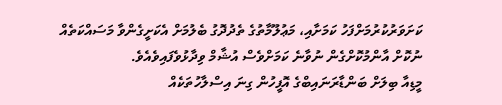ކަށަވަރުކުރުމަށްފަހު ކަމަށާއި، މަޢުލޫމާތުގެ ތެދުދޮގު ބެލުމަށް އެކަށީގެންވާ މަސައްކަތެއް ނުކޮށް އާންމުކޮށްގެން ނުވާނެ ކަމަށްވެސް އުޝާމް ވިދާޅުވެފައިވެއެވެ.
މީޑިއާ ބިލަށް ބަންޑާރަނައިބްގެ އޮފީހުން ގިނަ އިސްލާހުތަކެއް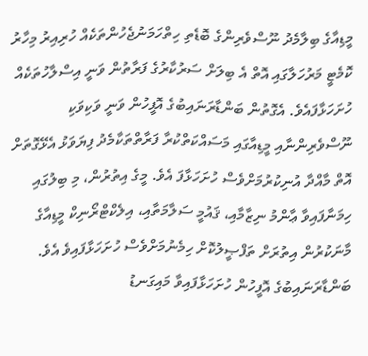މީޑިއާގެ ބިލާމެދު ނޫސްވެރިންގެ ބޮޑެތި ހިތްހަމަނުޖެހުންތަކެއް ހުރިއިރު މިހާރު ކޮމެޓީ މަރުހަލާގައި އޮތް އެ ބިލަށް ސަރުކާރުގެ ފަރާތުން ވަނީ އިސްލާހުތަކެއް ހުށަހަޅާފައެވެ. އެގޮތުން ބަންޑާރަނައިބުގެ އޮފީހުން ވަނީ ވަކިވަކި ނޫސްވެރިންނާއި މީޑިއާގައި މަސައްކަތްކުރާ ފަރާތްތަކާމެދު ފިޔަވަޅު އެޅޭގޮތަށް އޮތް މާއްދާ އުނިކުރުމަށްވެސް ހުށަހަޅާފަ އެވެ. މީގެ އިތުރުން، މި ބިލުގައި ހިމަނާފައިވާ ޢާންމު ނިޒާމާއި، ޤައުމީ ސަލާމަތާއި، އިލެކްޓްރޯނިކް މީޑިއާގެ މާނަކުރުން އިތުރަށް ތަފްޞީލުކޮށް ހިމެނުމަށްވެސް ހުށަހަޅާފައިވެ އެވެ.
ބަންޑާރަނައިބުގެ އޮފީހުން ހުށަހަޅާފައިވާ މައިގަނޑު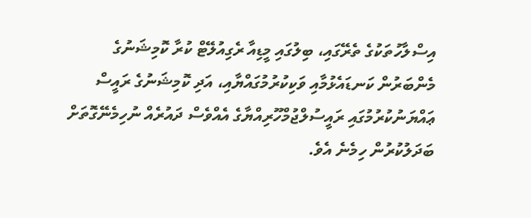އިސްލާހުތަކުގެ ތެރޭގައި، ބިލުގައި މީޑިއާ ރެގިއުލޭޓް ކުރާ ކޮމިޝަނުގެ މެންބަރުން ކަނޑައެޅުމާއި ވަކިކުރުމުގައްޔާއި، އަދި ކޮމިޝަނުގެ ރައީސް ޢައްޔަނުކުރުމުގައި ރައީސުލްޖުމްހޫރިއްޔާގެ އެއްވެސް ދައުރެއް ނުހިމެނޭގޮތަށް ބަދަލުކުރުން ހިމެނެ އެވެ.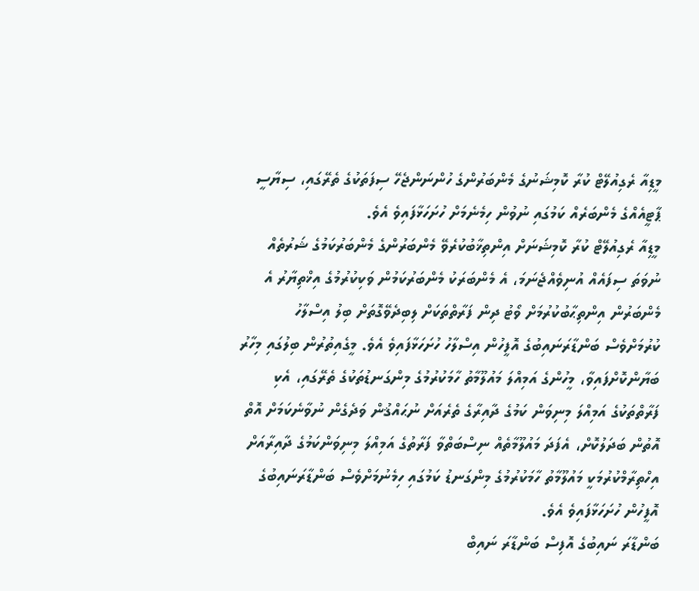މީޑިއާ ރެގިއުލޭޓް ކުރާ ކޮމިޝަނުގެ މެންބަރުންގެ ހުންނަންޖެހޭ ސިފަތަކުގެ ތެރޭގައި، ސިޔާސީ ޕާޓީއެއްގެ މެންބަރެއް ކަމުގައި ނުވުން ހިމެނެމަށް ހުށަހަޅާފައިވެ އެވެ.
މީޑިއާ ރެގިއުލޭޓް ކުރާ ކޮމިޝަނަށް އިންތިޚާބުކުރެވޭ މެންބަރުންގެ މެންބަރުކަމުގެ ޝަރުތެއް ނުވަތަ ސިފައެއް އުނިވެއްޖެނަމަ، އެ މެންބަރަކު މެންބަރުކަމުން ވަކިކުރުމުގެ އިޚްތިޔާރު އެ މެންބަރުން އިންތިޙާބުކުރުމަށް ވޯޓު ދިން ފަރާތްތަކަށް ލިބިދެވޭގޮތަށް ބިލު އިސްލާހު ކުރުމަށްވެސް ބަންޑާރަނައިބުގެ އޮފީހުން އިސްލާހު ހުށަހަޅާފައިވެ އެވެ. މީގެއިތުރުން ބިލުގައި މިހާރު ބަޔާންކޮށްފައިވާ، މީހުންގެ އަމިއްލަ މައުލޫމާތު ހާމަކުރުމުގެ މިންގަނޑުތަކުގެ ތެރޭގައި، އެކި ފަރާތްތަކުގެ އަމިއްލަ މިނިވަން ކަމުގެ ދާއިރާގެ ތެރެއަށް ނުޙައްޤުން ވަދެގެން ނުވާނެކަމަށް އޮތް އޮތުން ބަދަލުކޮށް، އެފަދަ މައުލޫމާތެއް ނިސްބަތްވާ ފަރާތުގެ އަމިއްލަ މިނިވަންކަމުގެ ދާއިރާއަށް އިހްތިރާމްކުރުމަކީ މައުލޫމާތު ހާމަކުރުމުގެ މިންގަނޑު ކަމުގައި ހިމެނުމަށްވެސް ބަންޑާރަނައިބުގެ އޮފީހުން ހުށަހަޅާފައިވެ އެވެ.
ބަންޑާރަ ނައިބުގެ އޮފިސް ބަންޑާރަ ނައިބް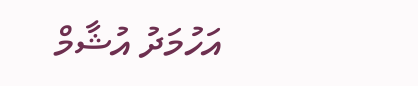އަހުމަދު އުޝާމް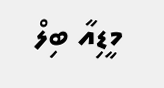މީޑިއާ ބިލް